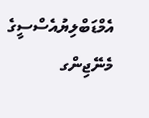އެމްޑަބްލިޔުއެސްސީގެ މެނޭޖިންގ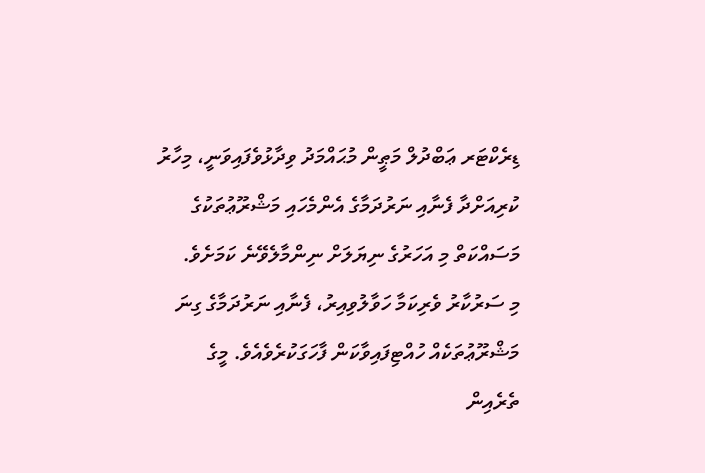ޑިރެކްޓަރ ޢަބްދުލް މަޠީން މުޙައްމަދު ވިދާޅުވެފައިވަނީ، މިހާރު ކުރިއަށްދާ ފެނާއި ނަރުދަމާގެ އެންމެހައި މަޝްރޫޢުތަކުގެ މަސައްކަތް މި އަހަރުގެ ނިޔަލަށް ނިންމާލެވޭނެ ކަމަށެވެ.
މި ސަރުކާރު ވެރިކަމާ ހަވާލުވިއިރު، ފެނާއި ނަރުދަމާގެ ގިނަ މަޝްރޫޢުތަކެއް ހުއްޓިފައިވާކަން ފާހަގަކުރެވެއެވެ. މީގެ ތެރެއިން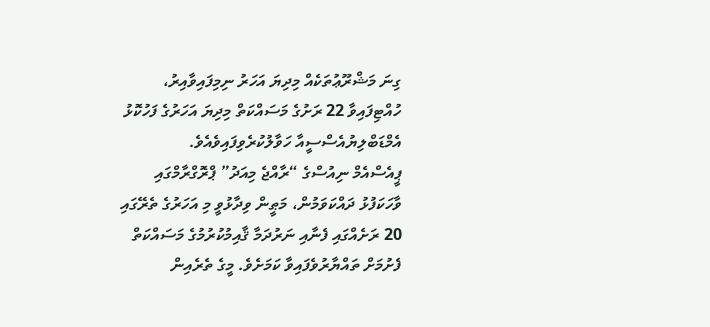ގިނަ މަޝްރޫޢުތަކެއް މިދިޔަ އަހަރު ނިމިފައިވާއިރު، ހުއްޓިފައިވާ 22 ރަށުގެ މަސައްކަތް މިދިޔަ އަހަރުގެ ފަހުކޮޅު އެމްޑަބްލިޔުއެސްސީއާ ހަވާލުކުރެވިފައިވެއެވެ.
ޕީއެސްއެމް ނިއުސްގެ “ރާއްޖެ މިއަދު” ޕްރޮގްރާމްގައި ވާހަކަފުޅު ދައްކަވަމުން، މަޠީން ވިދާޅުވީ މި އަހަރުގެ ތެރޭގައި 20 ރަށެއްގައި ފެނާއި ނަރުދަމާ ޤާއިމުކުރުމުގެ މަސައްކަތް ފެށުމަށް ތައްޔާރުވެފައިވާ ކަމަށެވެ. މީގެ ތެރެއިން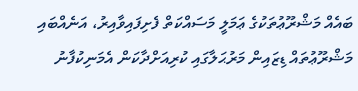ބައެއް މަޝްރޫޢުތަކުގެ ޢަމަލީ މަސައްކަތް ފެށިފައިވާއިރު، އަނެއްބައި މަޝްރޫޢުތައް ޑިޒައިން މަރުޙަލާގައި ކުރިއަށްދާކަން އެމަނިކުފާނު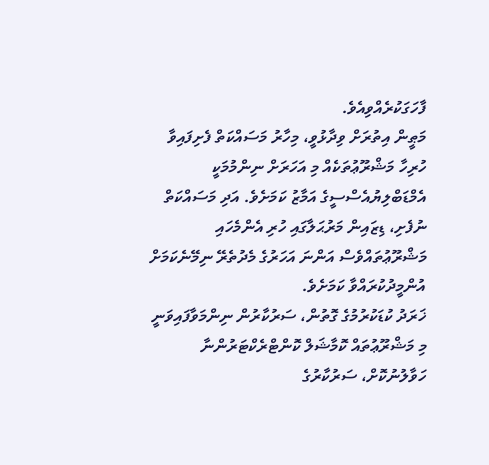ފާހަގަކުރެއްވިއެވެ.
މަޠީން އިތުރަށް ވިދާޅުވީ، މިހާރު މަސައްކަތް ފެށިފައިވާ ހުރިހާ މަޝްރޫޢުތަކެއް މި އަހަރަށް ނިންމުމަކީ އެމްޑަބްލިޔުއެސްސީގެ އަމާޒު ކަމަށެވެ. އަދި މަސައްކަތް ނުފެށި، ޑިޒައިން މަރުޙަލާގައި ހުރި އެންމެހައި މަޝްރޫޢުތައްވެސް އަންނަ އަހަރުގެ މެދުތެރޭ ނިމޭނެކަމަށް އުންމީދުކުރައްވާ ކަމަށެވެ.
ޚަރަދު ކުޑަކުރުމުގެ ގޮތުން، ސަރުކާރުން ނިންމަވާފައިވަނީ މި މަޝްރޫޢުތައް ކޮމާޝަލް ކޮންޓްރެކްޓަރުންނާ ހަވާލުނުކޮށް، ސަރުކާރުގެ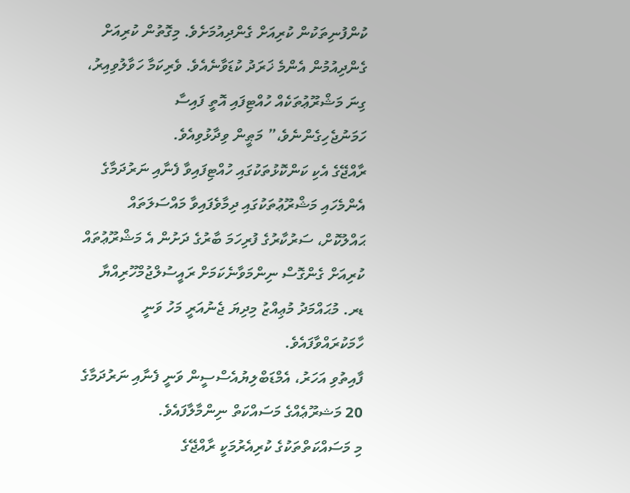ކުންފުނިތަކުން ކުރިއަށް ގެންދިއުމަށެވެ. މިގޮތުން ކުރިއަށް ގެންދިއުމުން އެންމެ ޚަރަދު ކުޑަވާނެއެވެ. ވެރިކަމާ ހަވާލުވިއިރު، ގިނަ މަޝްރޫޢުތަކެއް ހުއްޓިފައި އޮތީ ފައިސާ ހަމަނުޖެހިގެންނެވެ،” މަޠީން ވިދާޅުވިއެވެ.
ރާއްޖޭގެ އެކި ކަންކޮޅުތަކުގައި ހުއްޓިފައިވާ ފެނާއި ނަރުދަމާގެ އެންމެހައި މަޝްރޫޢުތަކުގައި ދިމާވެފައިވާ މައްސަލަތައް ޙައްލުކޮށް، ސަރުކާރުގެ ފުރިހަމަ ބާރުގެ ދަށުން އެ މަޝްރޫޢުތައް ކުރިއަށް ގެންގޮސް ނިންމަވާނެކަމަށް ރައީސުލްޖުމްހޫރިއްޔާ ޑރ. މުޙައްމަދު މުޢިއްޒު މިދިޔަ ޖެނުއަރީ މަހު ވަނީ ހާމަކުރައްވާފައެވެ.
ފާއިތުވި އަހަރު، އެމްޑަބްލިޔުއެސްސީން ވަނީ ފެނާއި ނަރުދަމާގެ 20 މަޝރޫޢެއްގެ މަސައްކަތް ނިންމާލާފައެވެ.
މި މަސައްކަތްތަކުގެ ކުރިއެރުމަކީ ރާއްޖޭގެ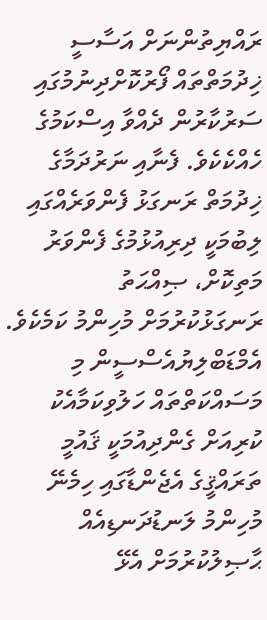ރައްޔިތުންނަށް އަސާސީ ޚިދުމަތްތައް ފޯރުކޮށްދިނުމުގައި ސަރުކާރުން ދެއްވާ އިސްކަމުގެ ހެއްކެކެވެ. ފެނާއި ނަރުދަމާގެ ޚިދުމަތް ރަނގަޅު ފެންވަރެއްގައި ލިބުމަކީ ދިރިއުޅުމުގެ ފެންވަރު މަތިކޮށް، ޞިއްޙަތު ރަނގަޅުކުރުމަށް މުހިންމު ކަމެކެވެ.
އެމްޑަބްލިޔުއެސްސީން މި މަސައްކަތްތައް ހަލުވިކަމާއެކު ކުރިއަށް ގެންދިއުމަކީ ޤައުމީ ތަރައްޤީގެ އެޖެންޑާގައި ހިމެނޭ މުހިންމު ލަނޑުދަނޑިއެއް ޙާޞިލުކުރުމަށް އެޅޭ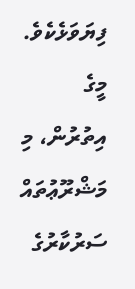ފިޔަވަޅެކެވެ. މީގެ އިތުރުން، މި މަޝްރޫޢުތައް ސަރުކާރުގެ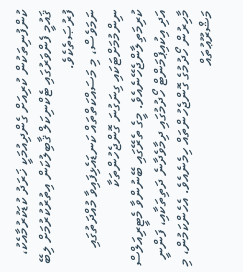ކުންފުނިތަކުން ކުރިއަށް ގެންދިއުމަކީ ޚަރަދު ކުޑަކުރުމާއެކު، ޤައުމީ ފެންވަރުގައި ޓެކްނިކަލް ޤާބިލުކަން އިތުރުކުރުމަށް ލިބޭ ފުރުޞަތެކެވެ.
ނަމަވެސް، މި މަސައްކަތްތައް ކަނޑައެޅިފައިވާ މުއްދަތުގައި ނިންމުމަށްޓަކައި ގިނަގުނަ ގޮންޖެހުންތަކާ ކުރިމަތިލާންޖެހޭނެއެވެ. މީގެ ތެރޭގައި ބޭނުންވާ މެޓީރިއަލްސް އަދި އިކުއިޕްމަންޓް ހޯދުމުގައި ދިމާވެދާނެ ދަތިތަކާއި، ފަންނީ މާހިރުން ހޯދުމުގެ ގޮންޖެހުންތައް ހިމެނެއެވެ. އެހެންކަމުން، މި މަޝްރޫޢުތައް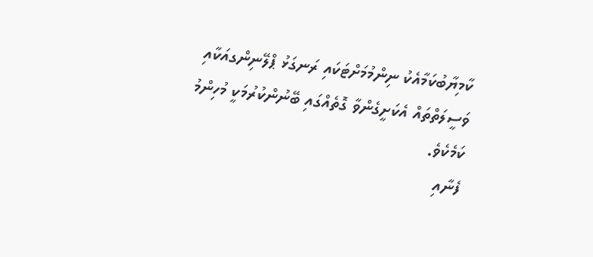ކާމިޔާބުކަމާއެކު ނިންމުމަށްޓަކައި ރަނގަޅު ޕްލޭނިންގއަކާއި ވަސީލަތްތައް އެކަށީގެންވާ ގޮތެއްގައި ބޭނުންކުރުމަކީ މުހިންމު ކަމެކެވެ.
ފެނާއި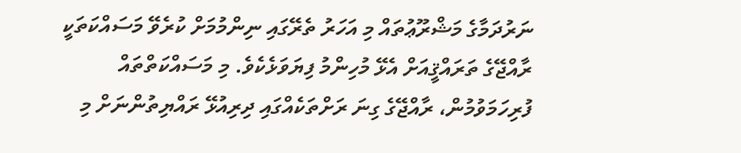ނަރުދަމާގެ މަޝްރޫޢުތައް މި އަހަރު ތެރޭގައި ނިންމުމަށް ކުރެވޭ މަސައްކަތަކީ ރާއްޖޭގެ ތަރައްޤީއަށް އެޅޭ މުހިންމު ފިޔަވަޅެކެވެ. މި މަސައްކަތްތައް ފުރިހަމަވުމުން، ރާއްޖޭގެ ގިނަ ރަށްތަކެއްގައި ދިރިއުޅޭ ރައްޔިތުންނަށް މި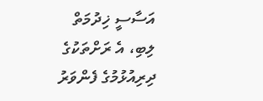އަސާސީ ޚިދުމަތް ލިބި، އެ ރަށްތަކުގެ ދިރިއުޅުމުގެ ފެންވަރު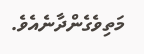މަތިވެގެންދާނެއެވެ.